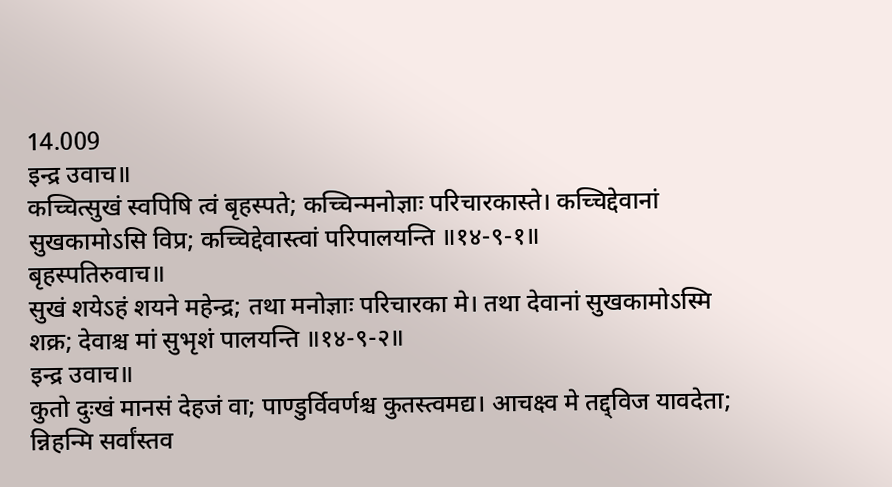14.009
इन्द्र उवाच॥
कच्चित्सुखं स्वपिषि त्वं बृहस्पते; कच्चिन्मनोज्ञाः परिचारकास्ते। कच्चिद्देवानां सुखकामोऽसि विप्र; कच्चिद्देवास्त्वां परिपालयन्ति ॥१४-९-१॥
बृहस्पतिरुवाच॥
सुखं शयेऽहं शयने महेन्द्र; तथा मनोज्ञाः परिचारका मे। तथा देवानां सुखकामोऽस्मि शक्र; देवाश्च मां सुभृशं पालयन्ति ॥१४-९-२॥
इन्द्र उवाच॥
कुतो दुःखं मानसं देहजं वा; पाण्डुर्विवर्णश्च कुतस्त्वमद्य। आचक्ष्व मे तद्द्विज यावदेता; न्निहन्मि सर्वांस्तव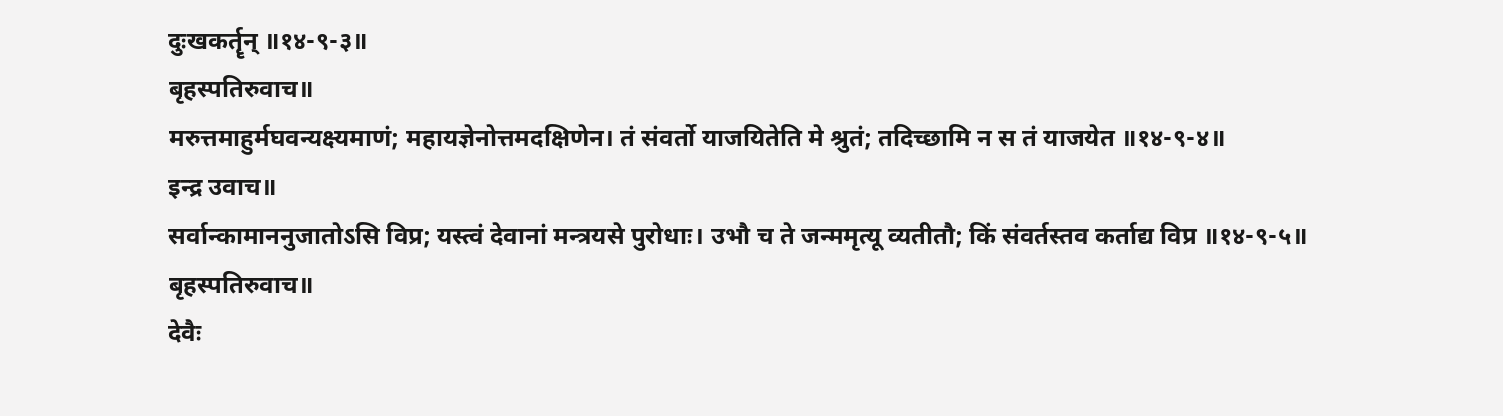दुःखकर्तॄन् ॥१४-९-३॥
बृहस्पतिरुवाच॥
मरुत्तमाहुर्मघवन्यक्ष्यमाणं; महायज्ञेनोत्तमदक्षिणेन। तं संवर्तो याजयितेति मे श्रुतं; तदिच्छामि न स तं याजयेत ॥१४-९-४॥
इन्द्र उवाच॥
सर्वान्कामाननुजातोऽसि विप्र; यस्त्वं देवानां मन्त्रयसे पुरोधाः। उभौ च ते जन्ममृत्यू व्यतीतौ; किं संवर्तस्तव कर्ताद्य विप्र ॥१४-९-५॥
बृहस्पतिरुवाच॥
देवैः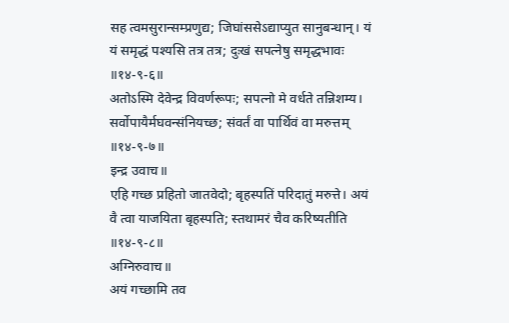सह त्वमसुरान्सम्प्रणुद्य; जिघांससेऽद्याप्युत सानुबन्धान्। यं यं समृद्धं पश्यसि तत्र तत्र; दुःखं सपत्नेषु समृद्धभावः ॥१४-९-६॥
अतोऽस्मि देवेन्द्र विवर्णरूपः; सपत्नो मे वर्धते तन्निशम्य। सर्वोपायैर्मघवन्संनियच्छ; संवर्तं वा पार्थिवं वा मरुत्तम् ॥१४-९-७॥
इन्द्र उवाच॥
एहि गच्छ प्रहितो जातवेदो; बृहस्पतिं परिदातुं मरुत्ते। अयं वै त्वा याजयिता बृहस्पति; स्तथामरं चैव करिष्यतीति ॥१४-९-८॥
अग्निरुवाच॥
अयं गच्छामि तव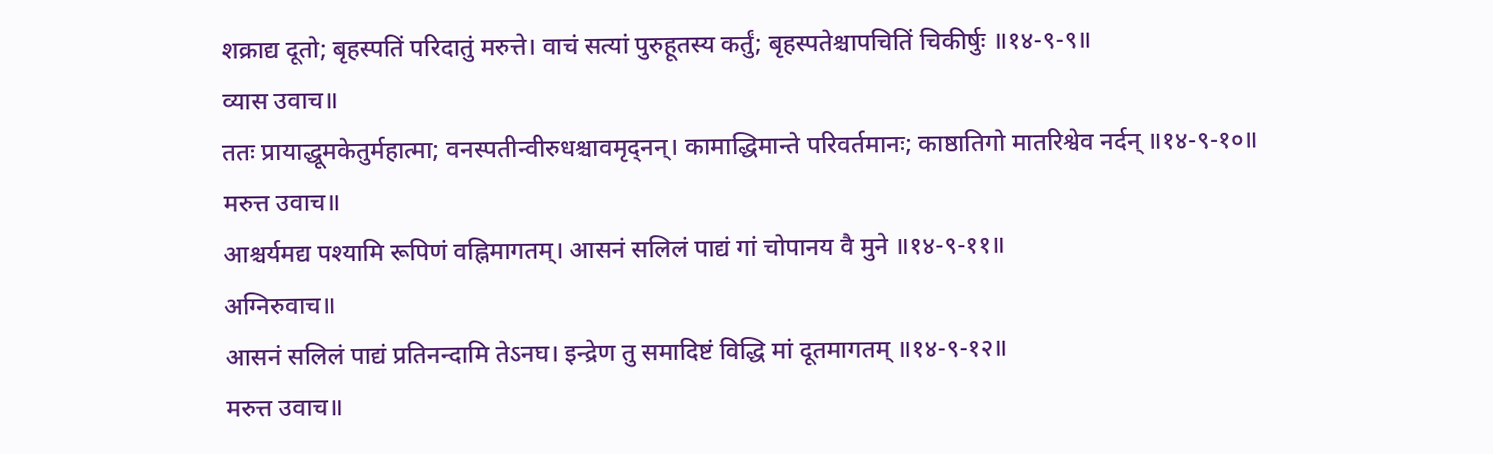शक्राद्य दूतो; बृहस्पतिं परिदातुं मरुत्ते। वाचं सत्यां पुरुहूतस्य कर्तुं; बृहस्पतेश्चापचितिं चिकीर्षुः ॥१४-९-९॥
व्यास उवाच॥
ततः प्रायाद्धूमकेतुर्महात्मा; वनस्पतीन्वीरुधश्चावमृद्नन्। कामाद्धिमान्ते परिवर्तमानः; काष्ठातिगो मातरिश्वेव नर्दन् ॥१४-९-१०॥
मरुत्त उवाच॥
आश्चर्यमद्य पश्यामि रूपिणं वह्निमागतम्। आसनं सलिलं पाद्यं गां चोपानय वै मुने ॥१४-९-११॥
अग्निरुवाच॥
आसनं सलिलं पाद्यं प्रतिनन्दामि तेऽनघ। इन्द्रेण तु समादिष्टं विद्धि मां दूतमागतम् ॥१४-९-१२॥
मरुत्त उवाच॥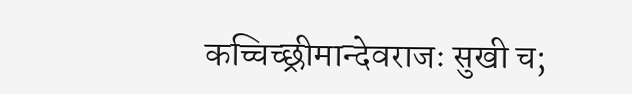कच्चिच्छ्रीमान्देवराजः सुखी च;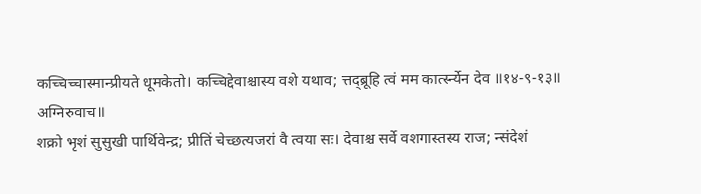कच्चिच्चास्मान्प्रीयते धूमकेतो। कच्चिद्देवाश्चास्य वशे यथाव; त्तद्ब्रूहि त्वं मम कार्त्स्न्येन देव ॥१४-९-१३॥
अग्निरुवाच॥
शक्रो भृशं सुसुखी पार्थिवेन्द्र; प्रीतिं चेच्छत्यजरां वै त्वया सः। देवाश्च सर्वे वशगास्तस्य राज; न्संदेशं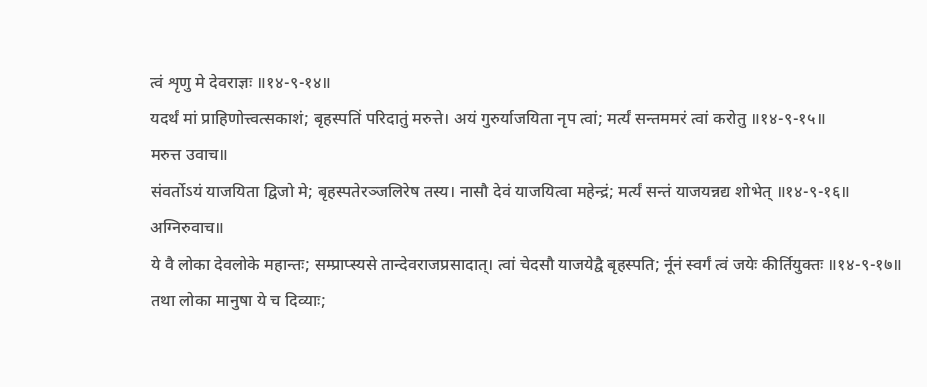त्वं शृणु मे देवराज्ञः ॥१४-९-१४॥
यदर्थं मां प्राहिणोत्त्वत्सकाशं; बृहस्पतिं परिदातुं मरुत्ते। अयं गुरुर्याजयिता नृप त्वां; मर्त्यं सन्तममरं त्वां करोतु ॥१४-९-१५॥
मरुत्त उवाच॥
संवर्तोऽयं याजयिता द्विजो मे; बृहस्पतेरञ्जलिरेष तस्य। नासौ देवं याजयित्वा महेन्द्रं; मर्त्यं सन्तं याजयन्नद्य शोभेत् ॥१४-९-१६॥
अग्निरुवाच॥
ये वै लोका देवलोके महान्तः; सम्प्राप्स्यसे तान्देवराजप्रसादात्। त्वां चेदसौ याजयेद्वै बृहस्पति; र्नूनं स्वर्गं त्वं जयेः कीर्तियुक्तः ॥१४-९-१७॥
तथा लोका मानुषा ये च दिव्याः;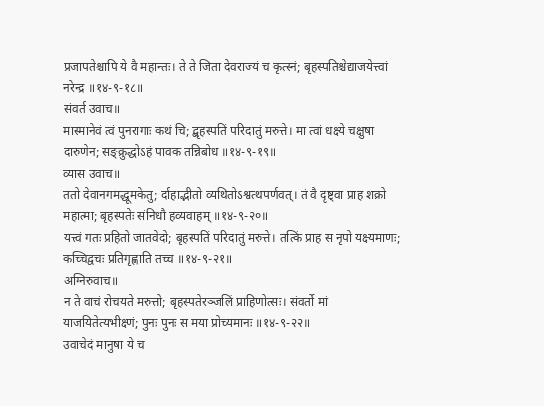प्रजापतेश्चापि ये वै महान्तः। ते ते जिता देवराज्यं च कृत्स्नं; बृहस्पतिश्चेद्याजयेत्त्वां नरेन्द्र ॥१४-९-१८॥
संवर्त उवाच॥
मास्मानेवं त्वं पुनरागाः कथं चि; द्बृहस्पतिं परिदातुं मरुत्ते। मा त्वां धक्ष्ये चक्षुषा दारुणेन; सङ्क्रुद्धोऽहं पावक तन्निबोध ॥१४-९-१९॥
व्यास उवाच॥
ततो देवानगमद्धूमकेतु; र्दाहाद्भीतो व्यथितोऽश्वत्थपर्णवत्। तं वै दृष्ट्वा प्राह शक्रो महात्मा; बृहस्पतेः संनिधौ हव्यवाहम् ॥१४-९-२०॥
यत्त्वं गतः प्रहितो जातवेदो; बृहस्पतिं परिदातुं मरुत्ते। तत्किं प्राह स नृपो यक्ष्यमाणः; कच्चिद्वचः प्रतिगृह्णाति तच्च ॥१४-९-२१॥
अग्निरुवाच॥
न ते वाचं रोचयते मरुत्तो; बृहस्पतेरञ्जलिं प्राहिणोत्सः। संवर्तो मां याजयितेत्यभीक्ष्णं; पुनः पुनः स मया प्रोच्यमानः ॥१४-९-२२॥
उवाचेदं मानुषा ये च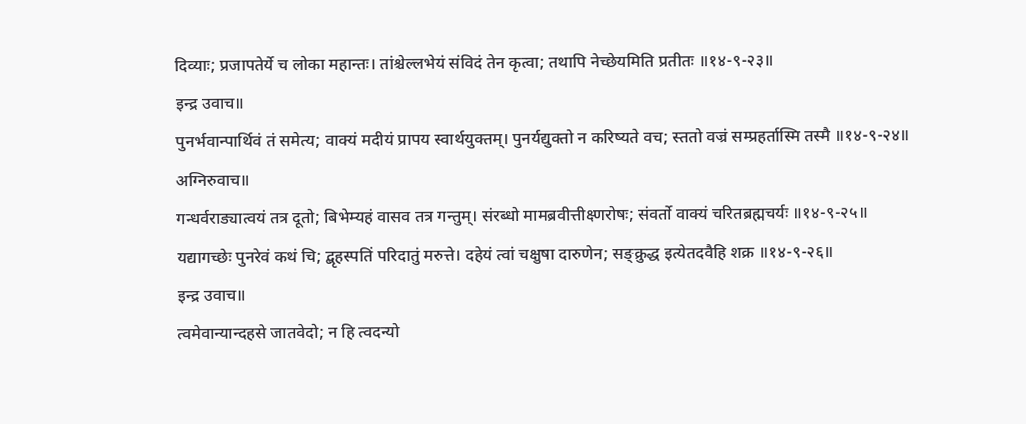दिव्याः; प्रजापतेर्ये च लोका महान्तः। तांश्चेल्लभेयं संविदं तेन कृत्वा; तथापि नेच्छेयमिति प्रतीतः ॥१४-९-२३॥
इन्द्र उवाच॥
पुनर्भवान्पार्थिवं तं समेत्य; वाक्यं मदीयं प्रापय स्वार्थयुक्तम्। पुनर्यद्युक्तो न करिष्यते वच; स्ततो वज्रं सम्प्रहर्तास्मि तस्मै ॥१४-९-२४॥
अग्निरुवाच॥
गन्धर्वराड्यात्वयं तत्र दूतो; बिभेम्यहं वासव तत्र गन्तुम्। संरब्धो मामब्रवीत्तीक्ष्णरोषः; संवर्तो वाक्यं चरितब्रह्मचर्यः ॥१४-९-२५॥
यद्यागच्छेः पुनरेवं कथं चि; द्बृहस्पतिं परिदातुं मरुत्ते। दहेयं त्वां चक्षुषा दारुणेन; सङ्क्रुद्ध इत्येतदवैहि शक्र ॥१४-९-२६॥
इन्द्र उवाच॥
त्वमेवान्यान्दहसे जातवेदो; न हि त्वदन्यो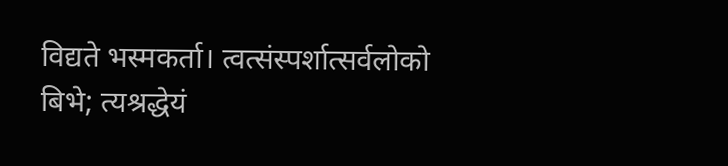विद्यते भस्मकर्ता। त्वत्संस्पर्शात्सर्वलोको बिभे; त्यश्रद्धेयं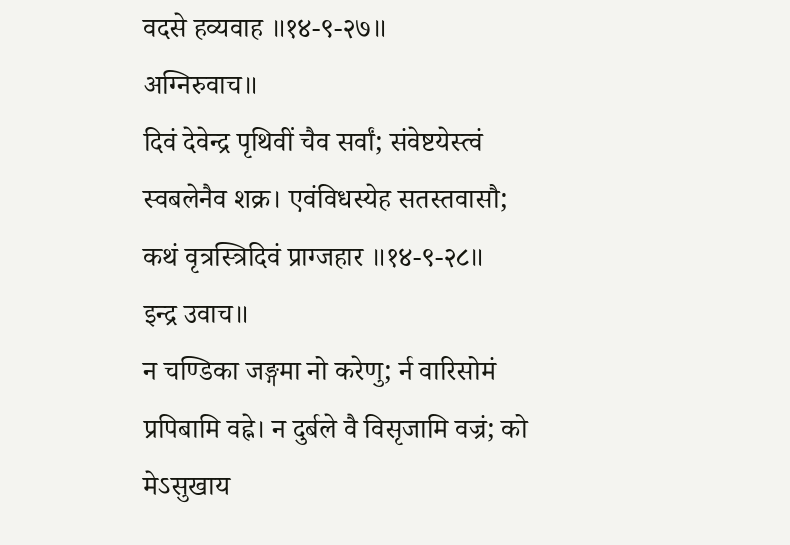वदसे हव्यवाह ॥१४-९-२७॥
अग्निरुवाच॥
दिवं देवेन्द्र पृथिवीं चैव सर्वां; संवेष्टयेस्त्वं स्वबलेनैव शक्र। एवंविधस्येह सतस्तवासौ; कथं वृत्रस्त्रिदिवं प्राग्जहार ॥१४-९-२८॥
इन्द्र उवाच॥
न चण्डिका जङ्गमा नो करेणु; र्न वारिसोमं प्रपिबामि वह्ने। न दुर्बले वै विसृजामि वज्रं; को मेऽसुखाय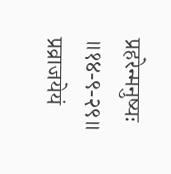प्रहरेन्मनुष्यः ॥१४-९-२९॥
प्रव्राजयेयं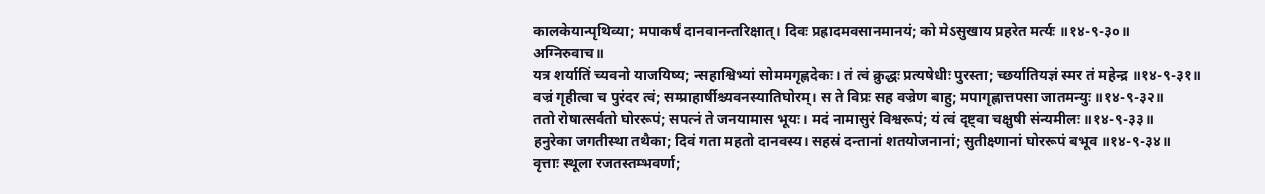कालकेयान्पृथिव्या; मपाकर्षं दानवानन्तरिक्षात्। दिवः प्रह्रादमवसानमानयं; को मेऽसुखाय प्रहरेत मर्त्यः ॥१४-९-३०॥
अग्निरुवाच॥
यत्र शर्यातिं च्यवनो याजयिष्य; न्सहाश्विभ्यां सोममगृह्णदेकः। तं त्वं क्रुद्धः प्रत्यषेधीः पुरस्ता; च्छर्यातियज्ञं स्मर तं महेन्द्र ॥१४-९-३१॥
वज्रं गृहीत्वा च पुरंदर त्वं; सम्प्राहार्षीश्च्यवनस्यातिघोरम्। स ते विप्रः सह वज्रेण बाहु; मपागृह्णात्तपसा जातमन्युः ॥१४-९-३२॥
ततो रोषात्सर्वतो घोररूपं; सपत्नं ते जनयामास भूयः। मदं नामासुरं विश्वरूपं; यं त्वं दृष्ट्वा चक्षुषी संन्यमीलः ॥१४-९-३३॥
हनुरेका जगतीस्था तथैका; दिवं गता महतो दानवस्य। सहस्रं दन्तानां शतयोजनानां; सुतीक्ष्णानां घोररूपं बभूव ॥१४-९-३४॥
वृत्ताः स्थूला रजतस्तम्भवर्णा;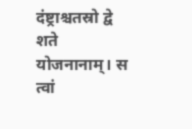दंष्ट्राश्चतस्रो द्वे शते योजनानाम्। स त्वां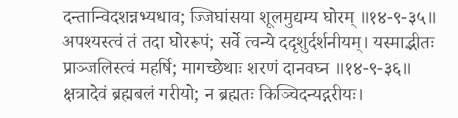दन्तान्विदशन्नभ्यधाव; ज्जिघांसया शूलमुद्यम्य घोरम् ॥१४-९-३५॥
अपश्यस्त्वं तं तदा घोररूपं; सर्वे त्वन्ये ददृशुर्दर्शनीयम्। यस्माद्भीतः प्राञ्जलिस्त्वं महर्षि; मागच्छेथाः शरणं दानवघ्न ॥१४-९-३६॥
क्षत्रादेवं ब्रह्मबलं गरीयो; न ब्रह्मतः किञ्चिदन्यद्गरीयः।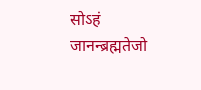सोऽहं जानन्ब्रह्मतेजो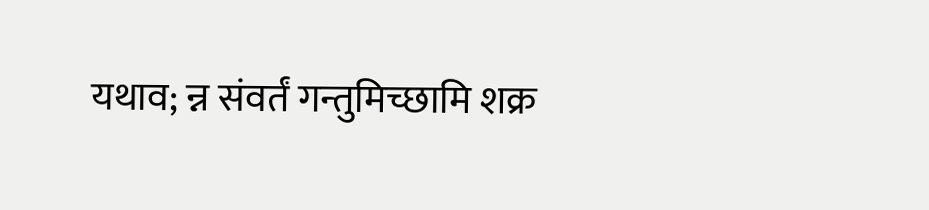यथाव; न्न संवर्तं गन्तुमिच्छामि शक्र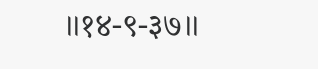॥१४-९-३७॥